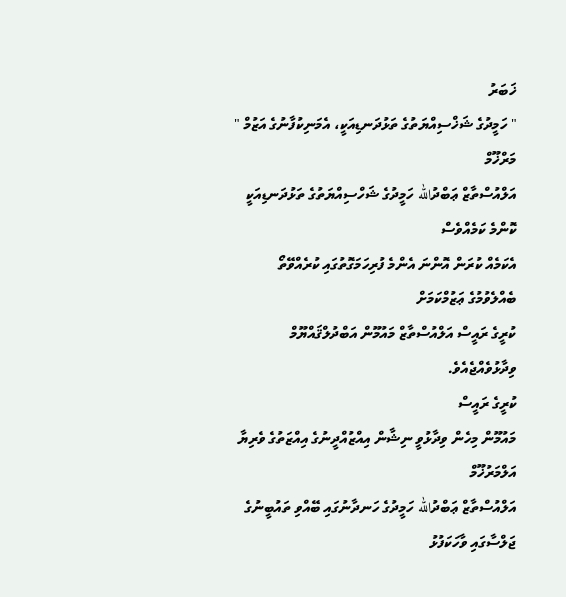ޚަބަރު
" ހަމީދުގެ ޝަޚްސިއްޔަތުގެ ތަޅުދަނޑިއަކީ، އެމަނިކުފާނުގެ އަޒުމް "
މަރްޚޫމް
އަލްއުސްތާޒް ޢަބްދުالله ހަމީދުގެ ޝަހްސިއްޔަތުގެ ތަޅުދަނޑިއަކީ ކޮންމެ ކަމެއްވެސް
އެކަމެއް ކުރަން އޮންނަ އެންމެ ފުރިހަމަގޮތުގައި ކުރެއްވޭތޯ ބެއްލެވުމުގެ ޢަޒުމްކަމަށް
ކުރީގެ ރައީސް އަލްއުސްތާޒް މައުމޫން އަބްދުލްޤައްޔޫމް ވިދާޅުވެއްޖެއެވެ.
ކުރީގެ ރައީސް
މައުމޫން މިހެން ވިދާޅުވީ ނިޝާން އިއްޒުއްދީނުގެ އިއްޒަތުގެ ވެރިޔާ އަލްމަރުޚޫމް
އަލްއުސްތާޒް ޢަބްދުالله ހަމީދުގެ ހަނދާނުގައި ބޭއްވި ތައުބީނުގެ ޖަލްސާގައި ވާހަކަފުޅު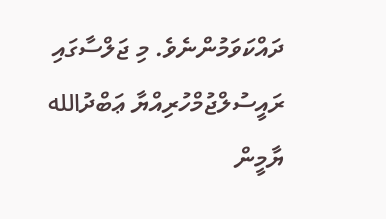ދައްކަވަމުންނެވެ. މި ޖަލްސާގައި ރައީސުލްޖުމްހުރިއްޔާ ޢަބްދުالله ޔާމީން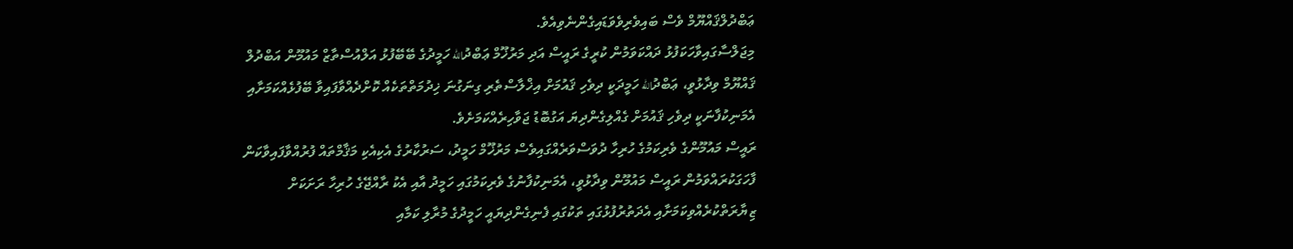ޢަބްދުލްޤައްޔޫމް ވެސް ބައިވެރިވެވަޑައިގެންނެވިއެވެ.
މިޖަލްސާގައިވާހަކަފުޅު ދައްކަވަމުން ކުރީގެ ރައީސް އަދި މަރުޚޫމް ޢަބްދުالله ހަމީދުގެ ބޭބޭފުޅު އަލްއުސްތާޒް މައުމޫން އަބްދުލް ޤައްޔޫމް ވިދާޅުވީ، ޢަބްދުالله ހަމީދަކީ ދިވެހި ޤައުމަށް އިޚްލާސްތެރި ގިނަގުނަ ޚިދުމަތްތަކެއް ކޮށްދެއްވާފައިވާ ބޭފުޅެއްކަމަށާއި އެމަނިކުފާނަކީ ދިވެހި ޤައުމަށް ގެއްލިގެންދިޔަ އަގުބޮޑު ޖަވާހިރެއްކަމަށެވެ.
ރައީސް މައުމޫންގެ ވެރިކަމުގެ ހުރިހާ ދުވަސްވަރެއްގައިވެސް މަރުޚޫމް ހަމީދު، ސަރުކާރުގެ އެކިއެކި މަޤާމްތައް ފުރުއްވާފައިވާކަން ފާހަގަކުރައްވަމުން ރައީސް މައުމޫން ވިދާޅުވީ، އެމަނިކުފާނުގެ ވެރިކަމުގައި ހަމީދު އާއި އެކު ރާއްޖޭގެ ހުރިހާ ރަށަކަށް ޒިޔާރަތްކުރެއްވިކަމަށާއި އެދަތުރުފުޅުގައި ތަކުގައި ފެނިގެންދިޔައީ ހަމީދުގެ މުރާލި ކަމާއި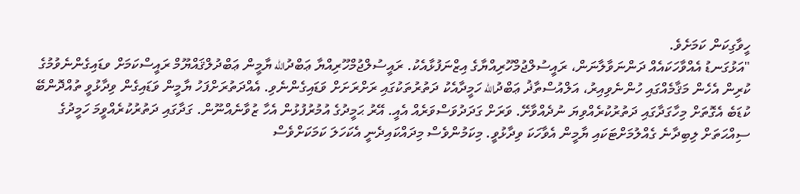ހީވާގިކަން ކަމަށެވެ.
"އަޅުގަނޑު އެއްވާހަކައެއް ދަންނަވާލާނަން، ރައީސުލްޖުމްހޫރިއްޔާގެ އިޒްނަފުޅާއެކު. ރައީސުލްޖުމްހޫރިއްޔާ ޢަބްދުالله ޔާމީން ޢަބްދުލްޤައްޔޫމް ރައީސްކަމަށް ވޑައިގެންނެވުމުގެ ކުރިން އެހެން މަޤާމެއްގައި ހުންނެވިއިރު، އަލްއުސްތާޛު ޢަބްދުالله ހަމީދާއެކު ދަތުރުތަކުގައި ރަށްރަށަށް ވަޑައިގެންނެވި. އެއްދަތުރަށްފަހު ޔާމީން ވަޑައިގެން ވިދާޅުވީ ތުއްދޮންބޭ ކުޑަބެ އެގޮތަށް މިހާގަދާގައި ދަތުރުކުރެއްވިޔަ ނުދެއްވާށޭ. ވަރަށް ގަދަދުވަސްވަރެއް އެއީ. އޭރު ޙަމީދުގެ އުމުރުފުޅުން އެހާ ޒުވާނެއްނޫން. ގަދާގައި ދަތުރުކުރެއްވީމަ ހަމީދުގެ ސިއްޙަތަށް ލިބިދާނެ ގެއްލުމަށްޓަކައި ޔާމީން އެވާހަކަ ވިދާޅުވީ. މިކަމުންވެސް މިދައްކައިދެނީ އެކަހަލަ ކަމަކަށްވެސް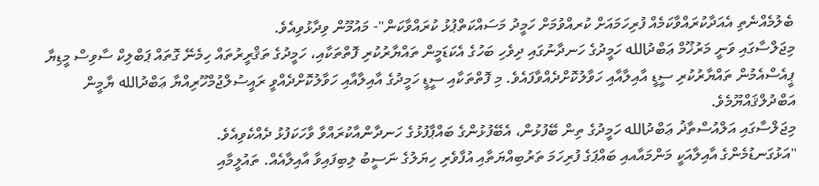ބެލުމެއްނެތި އެއަދާކުރައްވާކަމެއް ފުރިހަމައަށް ކުރއްވުމަށް ހަމީދު މަސައްކަތްޕުޅު ކުރައްވާކަން"- މައުމޫން ވިދާޅުވިއެވެ.
މިޖަލްސާގައި ވަނީ މަރުޚޫމް ޢަބްދުالله ހަމީދުގެ ހަނދާނުގައި ދިވެހި ބަހުގެ އެކަޑަމީން ތައްޔާރުކުރި ފޮތްތަކާއި، ހަމީދުގެ ތަޤްރީރުތައް ހިމެނޭ ގޮތައް ޕަބްލިކް ސާވިސް މީޑިޔާ ޕީއެސްއެމުން ތައްޔާރުކުރި ސީޑީ އާއިލާއާއި ހަވާލުކޮށްދެއްވާފައެވެ. މި ފޮތްތަކާއި ސީޑީ ހަމީދުގެ އާއިލާއާއި ހަވާލުކޮށްދެއްވީ ރައީސުލްޖުމްހޫރިއްޔާ ޢަބްދުالله ޔާމީން އަބްދުލްޤައްޔޫމެވެ.
މިޖަލްސާގައި އަލްއުސްތާޛު ޢަބްދުالله ހަމީދުގެ ތިން ބޭފުޅުން، އެބޭފުޅުންގެ ބައްޕާފުޅުގެ ހަނދާންއާކުރައްވާ ވާހަކަފުޅު ދެއްކެވިއެވެ.
"އަޅުގަނޑުމެންގެ އާއިލާއަކީ މަންމައާއއި ބައްޕަގެ ފުރިހަމަ ތަރުބިއްޔަތާއި އުފާވެރި ހިޔަލުގެ ނަސީބު ލިބިފައިވާ އާއިލާއެއް. ތައުލީމާއި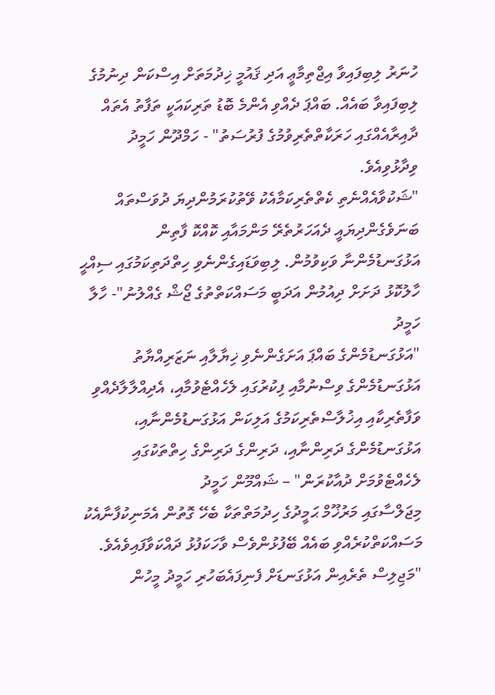ހުނަރު ލިބިފައިވާ އިޖްތިމާޢީ އަދި ޤައުމީ ޚިދުމަތަށް އިސްކަން ދިނުމުގެ ލިބިފައިވާ ބައެއް. ބައްޕަ ދެއްވި އެންމެ ބޮޑު ތަރިކައަކީ ތަފާތު އެތައް ދާއިރާއެއްގައި ހަރަކާތްތެރިވުމުގެ ފުރުސަތު" - ހަމްދޫން ހަމީދު ވިދާޅުވިއެވެ.
"ޝަކުވާއެއްނެތި ކެތްތެރިކަމާއެކު ވޭތުކުރަމުންދިޔަ ދުވަސްތައް ބަނަވެގެންދިޔައީ ދެއަހަރުތެރޭ މަންމައާއި ކޮއްކޮ ފާތިން އަޅުގަނޑުމެންނާ ވަކިވުމުން. ލިބިވަޑައިގެންނެވި ހިތްދަތިކަމުގައި ސިއްޙީ ހާލުކޮޅު ދަށަށް ދިއުމުން އަދަބީ މަސައްކަތްތުގެ ޖޯޝް ގެއްލުނު"- ހާލާ ހަމީދު
"އަޅުގަނޑުމެންގެ ބައްޕަ އަށަގެންނެވި ޚިޔާލާއި ނަޒަރިއްޔާތު އަޅުގަނޑުމެންގެ ވިސްނުމާއި ފިކުރުގައި ލެހެއްޓެވުމާއި، އެދިއްލާލާދެއްވި ވަފާތެރިކާއި އިޚުލާސްތެރިކަމުގެ އަލިކަން އަޅުގަނޑުމެންނާއި، އަޅުގަނޑުމެންގެ ދަރިންނާއި، ދަރިންގެ ދަރިންގެ ހިތްތަކުގައި ލެހެއްޓެވުމަށް ދުއާކުރަން" – ޝައްމޫން ހަމީދު
މިޖަލްސާގައި މަރުޚޫމް ޙަމީދުގެ ހިދުމަތްތަކާ ބެހޭ ގޮތުން އެމަނިކުފާނާއެކު މަސައްކަތްކުރެއްވި ބައެއް ބޭފުޅުންވެސް ވާހަކަފުޅު ދައްކަވާފައިވެއެވެ.
"މަޖިލިސް ތެރެއިން އަޅުގަނޑަށް ފެނިފައެބަހުރި ހަމީދު މީހުން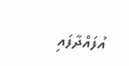އުފައްދާފައި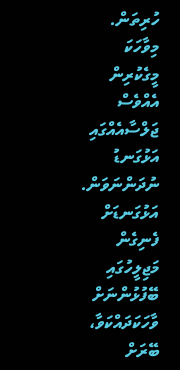ހުރިތަން. މިވާހަކަ މީގެކުރިން އެއްވެސް ޖަލްސާއެއްގައި އަޅުގަނޑު ނުދަންނަވަން. އަޅުގަނޑަށް ފެނިގެން މަޖިލީހުގައި ބޭފުޅުންނަށް ވާހަކަދައްކަވާ، ބޭރަށް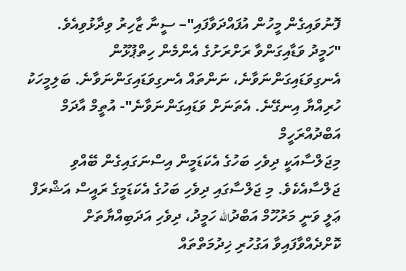ފޮނުވައިގެން މީހުން އުފައްދަވާފައި"– ސީނާ ޒާހިރު ވިދާޅުވިއެވެ.
"ހަމީދު ވަޑާއިގަންވާ ރަށްރަށުގެ އެންމެން ހިތްޕުޅޫން އެނގިވަޑައިގަންނަވާނެ، ނަންތައް އެނގިވަޑައިގަންނަވާނެ. ބަލިމީހަކު ހުރިއްޔާ އިނގޭނެ. އެތަނަށް ވަޑައިގަންނަވާނެ"- އުތީމް އާދަމް އަބްދުއްރަހީމް
މިޖަލްސާއަކީ ދިވެހި ބަހުގެ އެކަޑަމީން އިސްނަގައިގެން ބޭއްވި ޖަލްސާއެކެވެ. މި ޖަލްސާގައި ދިވެހި ބަހުގެ އެކަޑަމީގެ ރައީސް އަޝްރަފް ޢަލީ ވަނީ މަރުހޫމް އަބްދުالله ހަމީދު، ދިވެހި އަދަބިއްޔާތަށް ކޮށްދެއްވާފައިވާ އަގުހުރި ޚިދުމަތްތައް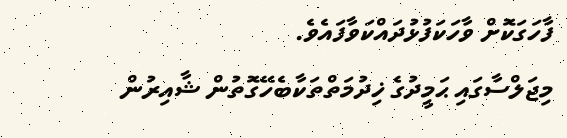ފާހަގަކޮށް ވާހަކަފުޅުދައްކަވާފައެވެ.
މިޖަލްސާގައި ޙަމީދުގެ ޚިދުމަތްތަކާބެހޭގޮތުން ޝާއިރުން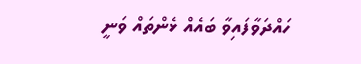ހައްދަވާފައިވާ ބައެއް ޅެންތައް ވަނީ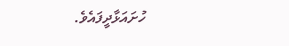ހުށައަޅާދީފައެވެ.